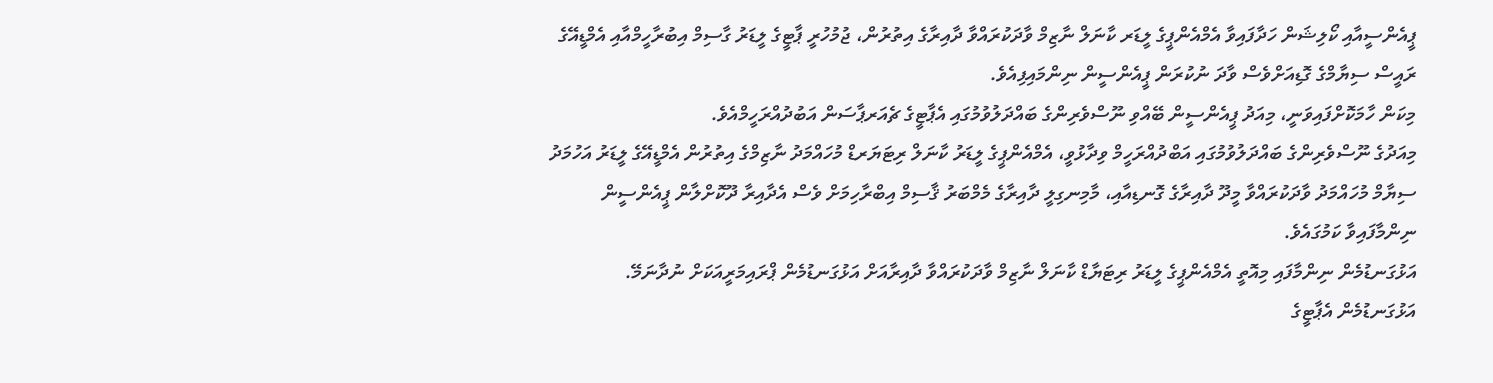ޕީއެންސީއާއި ކޯލިޝަން ހަދާފައިވާ އެމްއެންޕީގެ ލީޑަރ ކާނަލް ނާޒިމް ވާދަކުރައްވާ ދާއިރާގެ އިތުރުން، ޖުމުހުރީ ޕާޓީގެ ލީޑަރު ގާސިމް އިބުރާހީމްއާއި އެމްޑީއޭގެ ރައީސް ސިޔާމްގެ ގޮޑިއަށްވެސް ވާދަ ނުކުރަން ޕީއެންސީން ނިންމައިފިއެވެ.
މިކަން ހާމަކޮށްފައިވަނީ، މިއަދު ޕީއެންސީން ބޭއްވި ނޫސްވެރިންގެ ބައްދަލުވުމުގައި އެޕާޓީގެ ޗެއަރޕާސަން އަބުދުއްރަހީމްއެވެ.
މިއަދުގެ ނޫސްވެރިންގެ ބައްދަލުވުމުގައި އަބްދުއްރަހީމް ވިދާޅުވީ، އެމްއެންޕީގެ ލީޑަރު ކާނަލް ރިޓަޔަރޑް މުހައްމަދު ނާޒިމްގެ އިތުރުން އެމްޑީއޭގެ ލީޑަރު އަހުމަދު ސިޔާމް މުހައްމަދު ވާދަކުރައްވާ މީދޫ ދާއިރާގެ ގޮނޑިއާއި، މާމިނގިލީ ދާއިރާގެ މެމްބަރު ޤާސިމް އިބްރާހިމަށް ވެސް އެދާއިރާ ދޫކޮށްލާން ޕީއެންސީން ނިންމާފައިވާ ކަމުގައެވެ.
އަޅުގަނޑުމެން ނިންމާފައި މިއޮތީ އެމްއެންޕީގެ ލީޑަރު ރިޓަޔާޑް ކާނަލް ނާޒިމް ވާދަކުރައްވާ ދާއިރާއަށް އަޅުގަނޑުމެން ޕްރައިމަރީއަކަށް ނުދާނަމޭ. އަޅުގަނޑުމެން އެޕާޓީގެ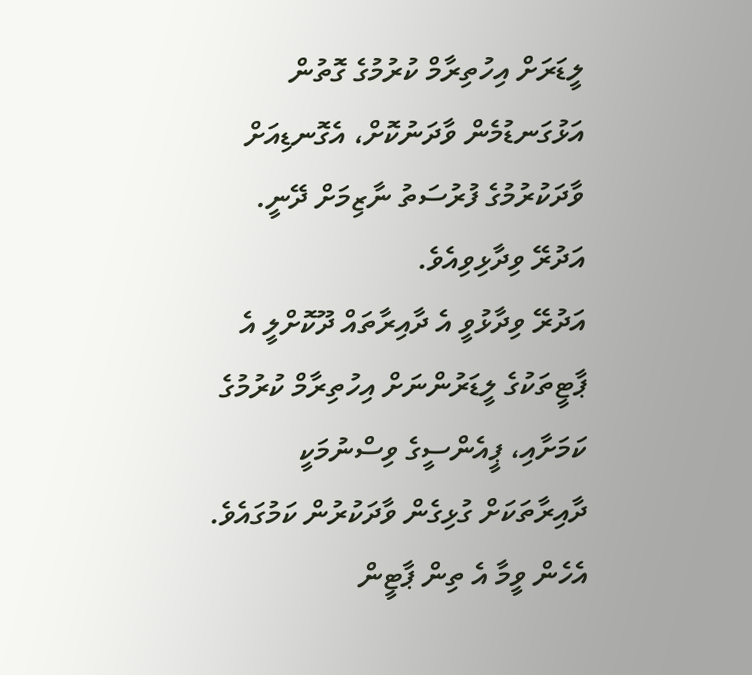ލީޑަރަށް އިހުތިރާމް ކުރުމުގެ ގޮތުން އަޅުގަނޑުމެން ވާދަނުކޮށް، އެގޮނޑިއަށް ވާދަކުރުމުގެ ފުރުސަތު ނާޒިމަށް ދޭނީ.
އަދުރޭ ވިދާޅިވިއެވެ.
އަދުރޭ ވިދާޅުވީ އެ ދާއިރާތައް ދޫކޮށްލީ އެ ޕާޓީތަކުގެ ލީޑަރުންނަށް އިހުތިރާމް ކުރުމުގެ ކަމަށާއި، ޕީއެންސީގެ ވިސްނުމަކީ ދާއިރާތަކަށް ގުޅިގެން ވާދަކުރުން ކަމުގައެވެ.
އެހެން ވީމާ އެ ތިން ޕާޓީން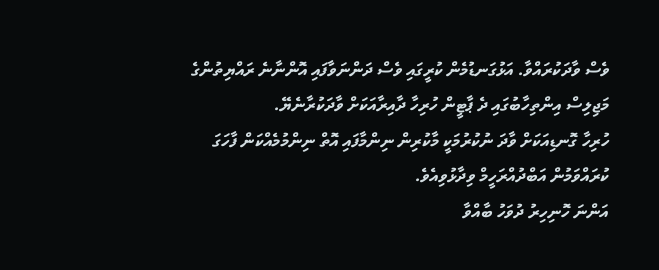ވެސް ވާދަކުރައްވާ. އަޅުގަނޑުމެން ކުރީގައި ވެސް ދަންނަވާފައި އޮންނާނެ ރައްޔިތުންގެ މަޖިލިސް އިންތިހާބުގައި ދެ ޕާޓީން ހުރިހާ ދާއިރާއަކަށް ވާދަކުރާނެޔޭ.
ހުރިހާ ގޮނޑިއަކަށް ވާދަ ނުކުރުމަކީ މާކުރިން ނިންމާފައި އޮތް ނިންމުމެއްކަން ފާހަގަ ކުރައްވަމުން އަބްދުއްރަހީމް ވިދާޅުވިއެވެ.
އަންނަ ހޮނިހިރު ދުވަހު ބާއްވާ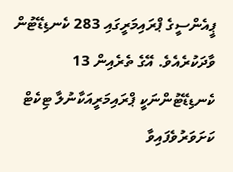ޕީއެންސީގެ ޕްރައިމަރީގައި 283 ކެނޑިޑޭޓުން ވާދަކުރެއެވެ. އޭގެ ތެރެއިން 13 ކެނޑިޑޭޓުންނަކީ ޕްރައިމަރީއަކާނުލާ ޓިކެޓް ކަށަވަރުވެފައިވާ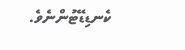ކެނޑިޑޭޓުންނެވެ.